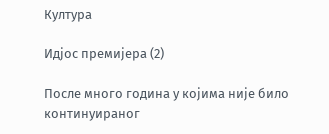Култура

Идјос премијера (2)

После много година у којима није било континуираног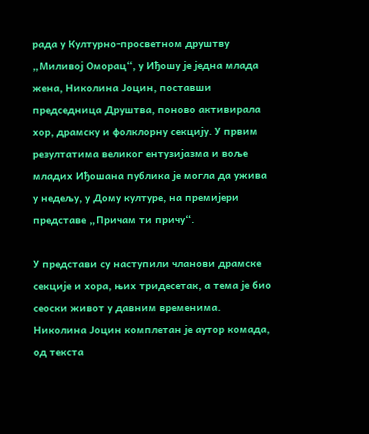рада у Културно-просветном друштву „Миливој Оморац“, у Иђошу је једна млада жена, Николина Јоцин, поставши председница Друштва, поново активирала хор, драмску и фолклорну секцију. У првим резултатима великог ентузијазма и воље младих Иђошана публика је могла да ужива у недељу, у Дому културе, на премијери представе „Причам ти причу“.

У представи су наступили чланови драмске секције и хора, њих тридесетак, а тема је био сеоски живот у давним временима. Николина Јоцин комплетан је аутор комада, од текста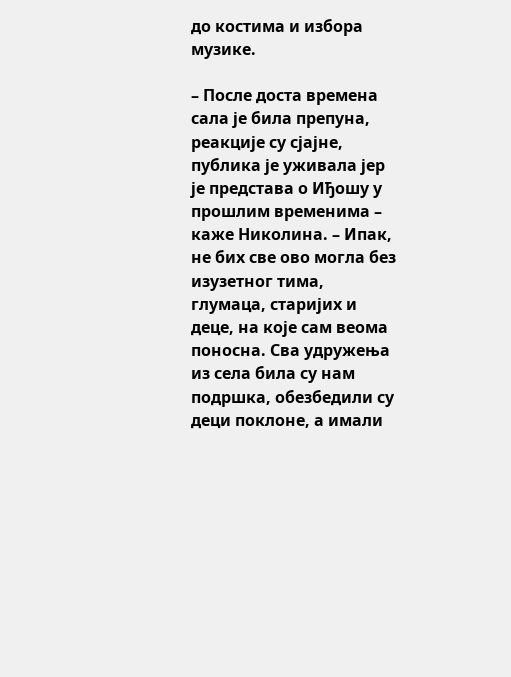до костима и избора музике.

– После доста времена сала је била препуна, реакције су сјајне, публика је уживала јер је представа о Иђошу у прошлим временима – каже Николина. – Ипак, не бих све ово могла без изузетног тима, глумаца, старијих и деце, на које сам веома поносна. Сва удружења из села била су нам подршка, обезбедили су деци поклоне, а имали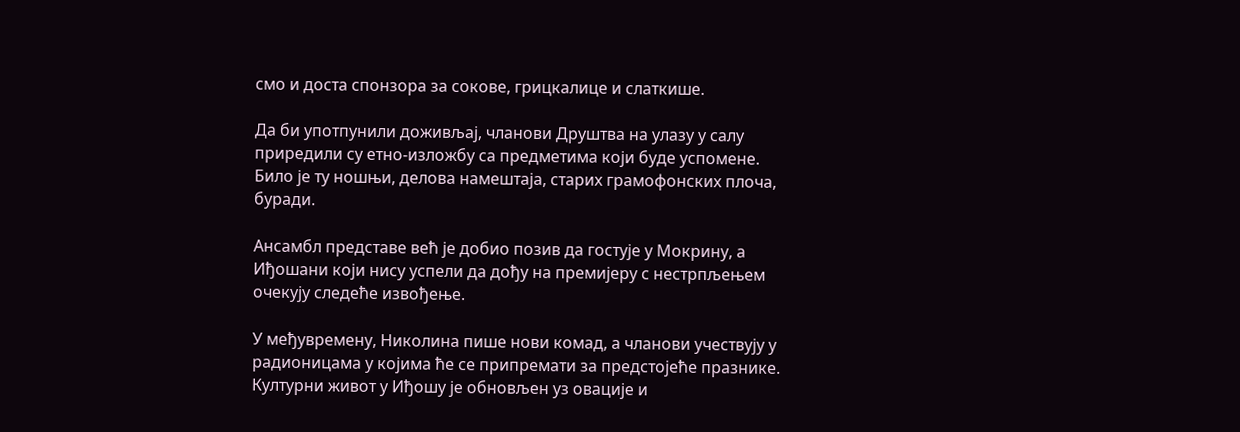смо и доста спонзора за сокове, грицкалице и слаткише.

Да би употпунили доживљај, чланови Друштва на улазу у салу приредили су етно-изложбу са предметима који буде успомене. Било је ту ношњи, делова намештаја, старих грамофонских плоча, буради.

Ансамбл представе већ је добио позив да гостује у Мокрину, а Иђошани који нису успели да дођу на премијеру с нестрпљењем очекују следеће извођење.

У међувремену, Николина пише нови комад, а чланови учествују у радионицама у којима ће се припремати за предстојеће празнике. Културни живот у Иђошу је обновљен уз овације и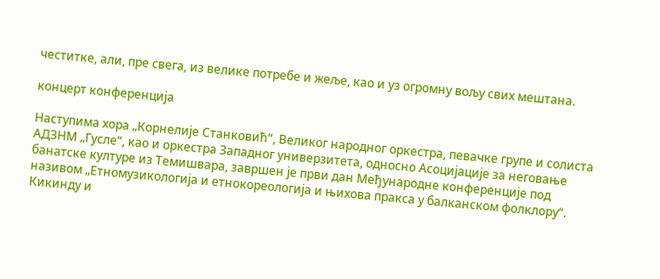честитке, али, пре свега, из велике потребе и жеље, као и уз огромну вољу свих мештана.

концерт конференција

Наступима хора „Корнелије Станковић“, Великог народног оркестра, певачке групе и солиста АДЗНМ „Гусле“, као и оркестра Западног универзитета, односно Асоцијације за неговање банатске културе из Темишвара, завршен је први дан Међународне конференције под називом „Етномузикологија и етнокореологија и њихова пракса у балканском фолклору“. Кикинду и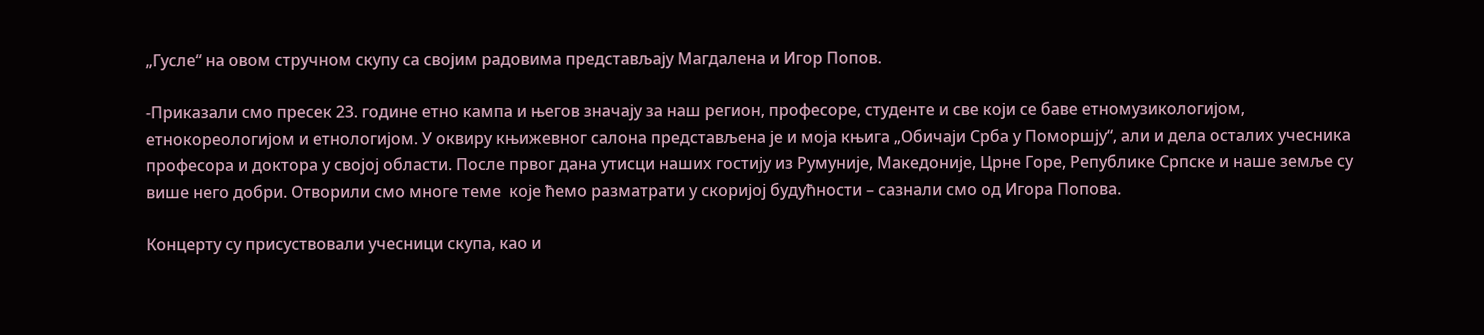„Гусле“ на овом стручном скупу са својим радовима представљају Магдалена и Игор Попов.

-Приказали смо пресек 23. године етно кампа и његов значају за наш регион, професоре, студенте и све који се баве етномузикологијом, етнокореологијом и етнологијом. У оквиру књижевног салона представљена је и моја књига „Обичаји Срба у Поморшју“, али и дела осталих учесника професора и доктора у својој области. После првог дана утисци наших гостију из Румуније, Македоније, Црне Горе, Републике Српске и наше земље су више него добри. Отворили смо многе теме  које ћемо разматрати у скоријој будућности – сазнали смо од Игора Попова.

Концерту су присуствовали учесници скупа, као и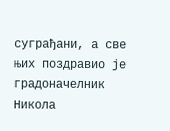суграђани, а све њих поздравио је градоначелник Никола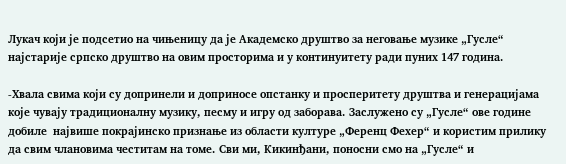Лукач који је подсетио на чињеницу да је Академско друштво за неговање музике „Гусле“ најстарије српско друштво на овим просторима и у континуитету ради пуних 147 година.

-Хвала свима који су допринели и доприносе опстанку и просперитету друштва и генерацијама које чувају традиционалну музику, песму и игру од заборава. Заслужено су „Гусле“ ове године добиле  највише покрајинско признање из области културе „Ференц Фехер“ и користим прилику да свим члановима честитам на томе. Сви ми, Кикинђани, поносни смо на „Гусле“ и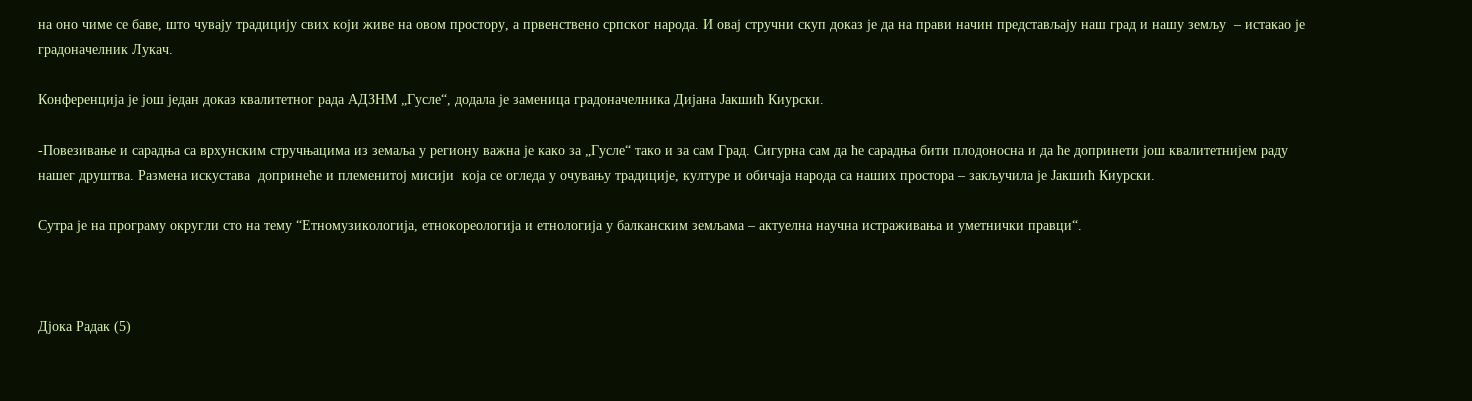на оно чиме се баве, што чувају традицију свих који живе на овом простору, а првенствено српског народа. И овај стручни скуп доказ је да на прави начин представљају наш град и нашу земљу  – истакао је градоначелник Лукач.

Конференција је још један доказ квалитетног рада АДЗНМ „Гусле“, додала је заменица градоначелника Дијана Јакшић Киурски.

-Повезивање и сарадња са врхунским стручњацима из земаља у региону важна је како за „Гусле“ тако и за сам Град. Сигурна сам да ће сарадња бити плодоносна и да ће допринети још квалитетнијем раду нашег друштва. Размена искустава  допринеће и племенитој мисији  која се огледа у очувању традиције, културе и обичаја народа са наших простора – закључила је Јакшић Киурски.

Сутра је на програму округли сто на тему “Етномузикологија, етнокореологија и етнологија у балканским земљама – актуелна научна истраживања и уметнички правци“.



Дјока Радак (5)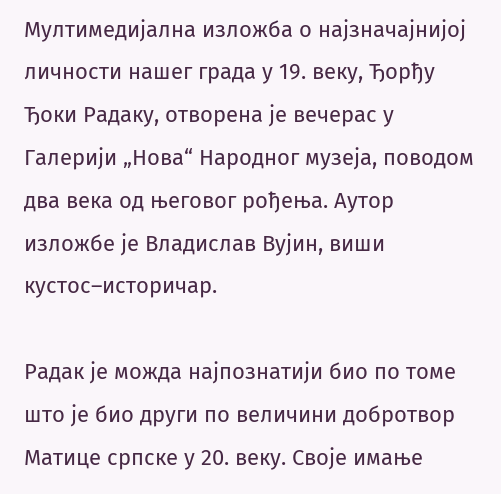Мултимедијална изложба о најзначајнијој личности нашег града у 19. веку, Ђорђу Ђоки Радаку, отворена је вечерас у Галерији „Нова“ Народног музеја, поводом два века од његовог рођења. Аутор изложбе је Владислав Вујин, виши кустос–историчар.

Радак је можда најпознатији био по томе што је био други по величини добротвор Матице српске у 20. веку. Своје имање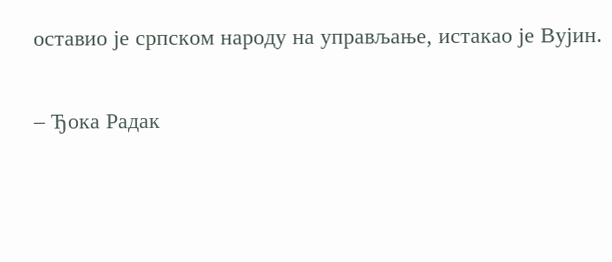оставио је српском народу на управљање, истакао је Вујин.

– Ђока Радак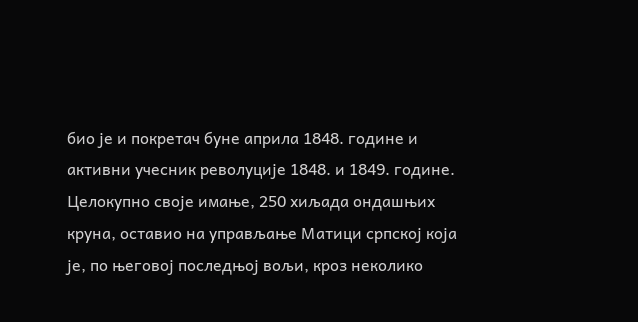био је и покретач буне априла 1848. године и активни учесник револуције 1848. и 1849. године. Целокупно своје имање, 250 хиљада ондашњих круна, оставио на управљање Матици српској која је, по његовој последњој вољи, кроз неколико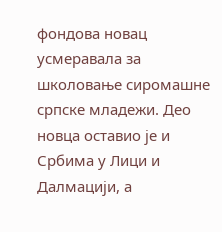фондова новац усмеравала за школовање сиромашне српске младежи. Део новца оставио је и Србима у Лици и Далмацији, а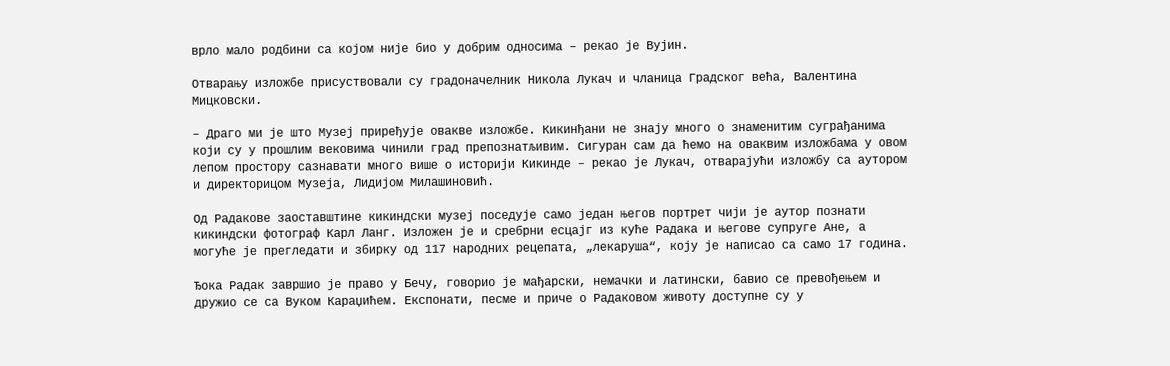врло мало родбини са којом није био у добрим односима – рекао је Вујин.

Отварању изложбе присуствовали су градоначелник Никола Лукач и чланица Градског већа, Валентина Мицковски.

– Драго ми је што Музеј приређује овакве изложбе. Кикинђани не знају много о знаменитим суграђанима који су у прошлим вековима чинили град препознатљивим. Сигуран сам да ћемо на оваквим изложбама у овом лепом простору сазнавати много више о историји Кикинде – рекао је Лукач, отварајући изложбу са аутором и директорицом Музеја, Лидијом Милашиновић.

Од Радакове заоставштине кикиндски музеј поседује само један његов портрет чији је аутор познати кикиндски фотограф Карл Ланг. Изложен је и сребрни есцајг из куће Радака и његове супруге Ане, а могуће је прегледати и збирку од 117 народних рецепата, „лекаруша“, коју је написао са само 17 година.

Ђока Радак завршио је право у Бечу, говорио је мађарски, немачки и латински, бавио се превођењем и дружио се са Вуком Караџићем. Експонати, песме и приче о Радаковом животу доступне су у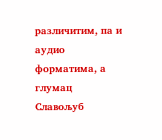различитим, па и аудио форматима, а глумац Славољуб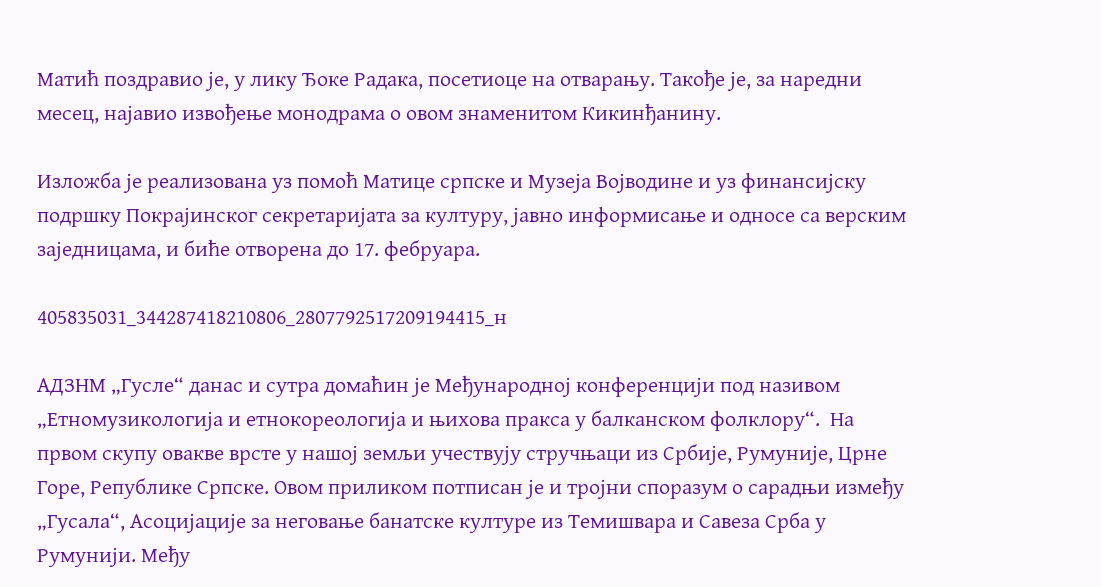Матић поздравио је, у лику Ђоке Радака, посетиоце на отварању. Такође је, за наредни месец, најавио извођење монодрама о овом знаменитом Кикинђанину.

Изложба је реализована уз помоћ Матице српске и Музеја Војводине и уз финансијску подршку Покрајинског секретаријата за културу, јавно информисање и односе са верским заједницама, и биће отворена до 17. фебруара.

405835031_344287418210806_2807792517209194415_н

АДЗНМ „Гусле“ данас и сутра домаћин је Међународној конференцији под називом „Етномузикологија и етнокореологија и њихова пракса у балканском фолклору“.  На првом скупу овакве врсте у нашој земљи учествују стручњаци из Србије, Румуније, Црне Горе, Републике Српске. Овом приликом потписан је и тројни споразум о сарадњи између „Гусала“, Асоцијације за неговање банатске културе из Темишвара и Савеза Срба у Румунији. Међу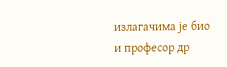излагачима је био и професор др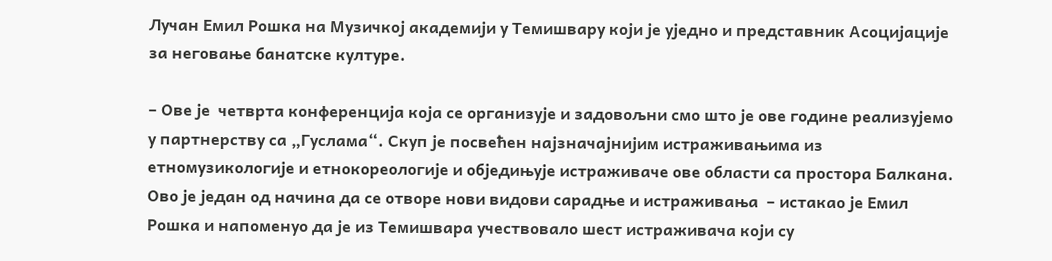Лучан Емил Рошка на Музичкој академији у Темишвару који је уједно и представник Асоцијације за неговање банатске културе.

– Ове је  четврта конференција која се организује и задовољни смо што је ове године реализујемо у партнерству са „Гуслама“. Скуп је посвећен најзначајнијим истраживањима из етномузикологије и етнокореологије и обједињује истраживаче ове области са простора Балкана. Ово је један од начина да се отворе нови видови сарадње и истраживања  – истакао је Емил Рошка и напоменуо да је из Темишвара учествовало шест истраживача који су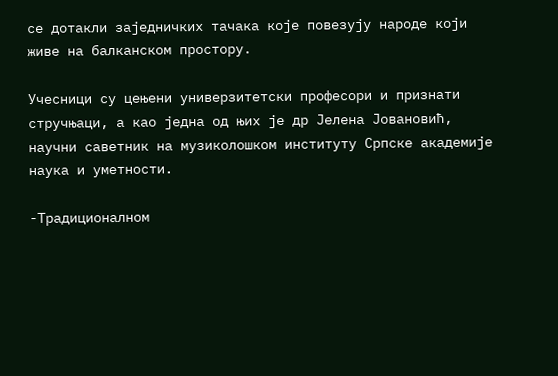се дотакли заједничких тачака које повезују народе који живе на балканском простору.

Учесници су цењени универзитетски професори и признати стручњаци, а као једна од њих је др Јелена Јовановић, научни саветник на музиколошком институту Српске академије наука и уметности.

-Традиционалном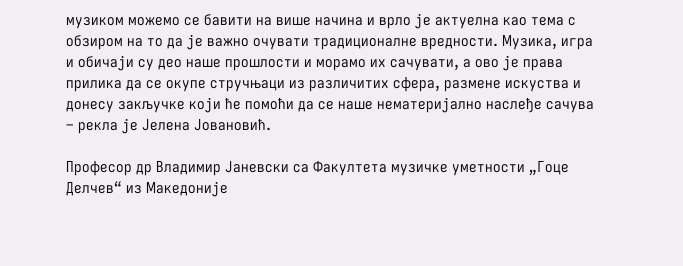музиком можемо се бавити на више начина и врло је актуелна као тема с обзиром на то да је важно очувати традиционалне вредности. Музика, игра и обичаји су део наше прошлости и морамо их сачувати, а ово је права прилика да се окупе стручњаци из различитих сфера, размене искуства и донесу закључке који ће помоћи да се наше нематеријално наслеђе сачува – рекла је Јелена Јовановић.

Професор др Владимир Јаневски са Факултета музичке уметности „Гоце Делчев“ из Македоније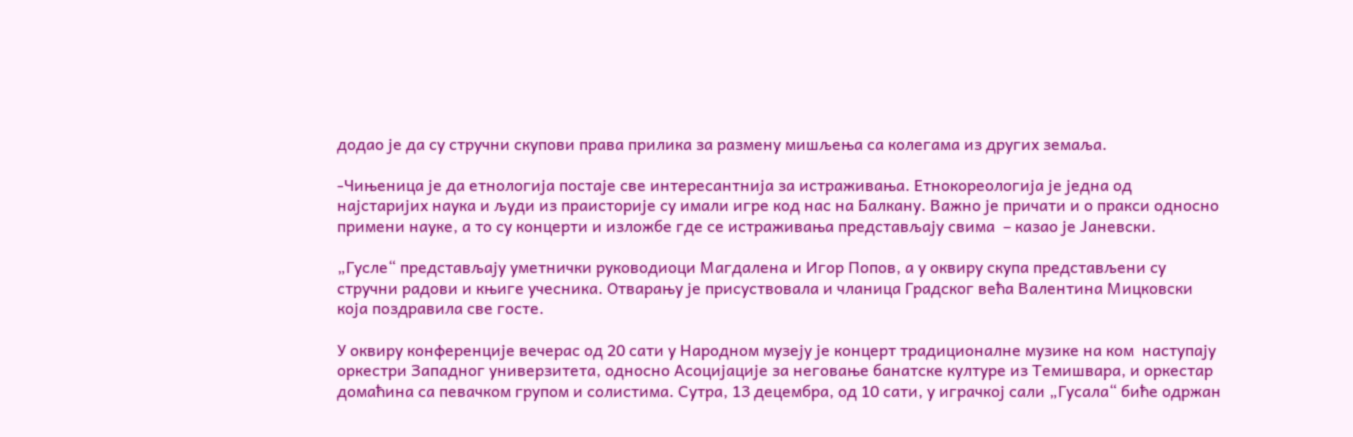додао је да су стручни скупови права прилика за размену мишљења са колегама из других земаља.

-Чињеница је да етнологија постаје све интересантнија за истраживања. Етнокореологија је једна од најстаријих наука и људи из праисторије су имали игре код нас на Балкану. Важно је причати и о пракси односно примени науке, а то су концерти и изложбе где се истраживања представљају свима  – казао је Јаневски.

„Гусле“ представљају уметнички руководиоци Магдалена и Игор Попов, а у оквиру скупа представљени су стручни радови и књиге учесника. Отварању је присуствовала и чланица Градског већа Валентина Мицковски која поздравила све госте.

У оквиру конференције вечерас од 20 сати у Народном музеју је концерт традиционалне музике на ком  наступају оркестри Западног универзитета, односно Асоцијације за неговање банатске културе из Темишвара, и оркестар домаћина са певачком групом и солистима. Сутра, 13 децембра, од 10 сати, у играчкој сали „Гусала“ биће одржан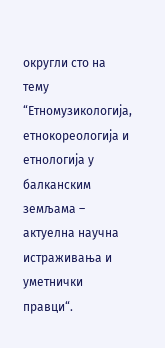округли сто на тему “Етномузикологија, етнокореологија и етнологија у балканским земљама – актуелна научна истраживања и уметнички правци“.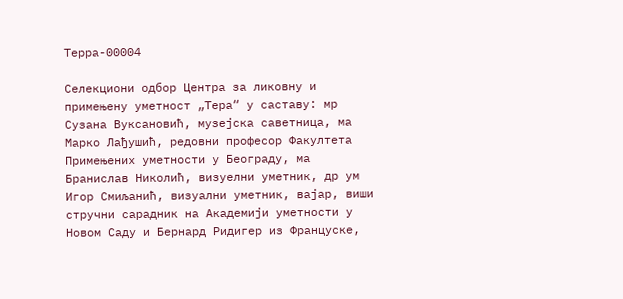Терра-00004

Селекциони одбор Центра за ликовну и примењену уметност „Тера“ у саставу: мр Сузана Вуксановић, музејска саветница, ма Марко Лађушић, редовни професор Факултета Примењених уметности у Београду, ма Бранислав Николић, визуелни уметник, др ум Игор Смиљанић, визуални уметник, вајар, виши стручни сарадник на Академији уметности у Новом Саду и Бернард Ридигер из Француске,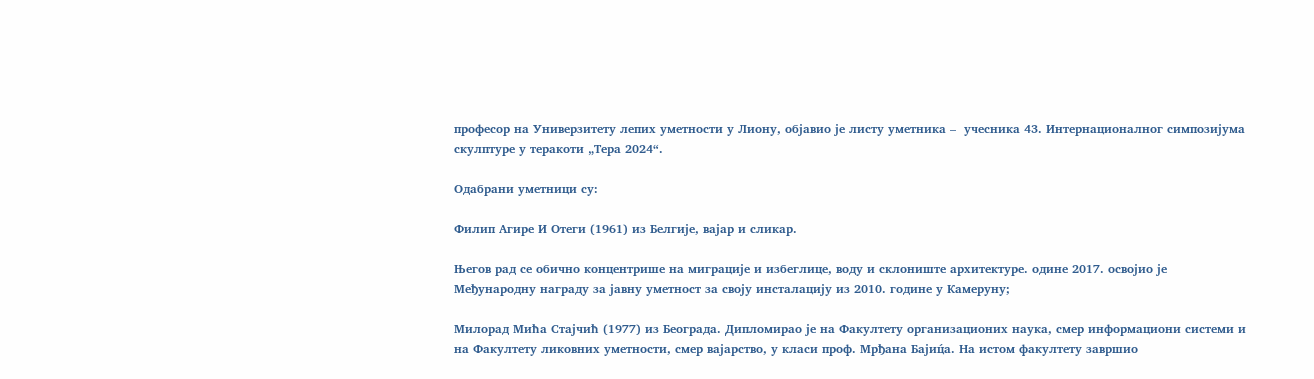професор на Универзитету лепих уметности у Лиону, објавио је листу уметника –  учесника 43. Интернационалног симпозијума скулптуре у теракоти „Тера 2024“.

Одабрани уметници су:

Филип Агире И Отеги (1961) из Белгије, вајар и сликар.

Његов рад се обично концентрише на миграције и избеглице, воду и склониште архитектуре. одине 2017. освојио је Међународну награду за јавну уметност за своју инсталацију из 2010. године у Камеруну;

Милорад Мића Стајчић (1977) из Београда. Дипломирао је на Факултету организационих наука, смер информациони системи и на Факултету ликовних уметности, смер вајарство, у класи проф. Мрђана Бајиц́а. На истом факултету завршио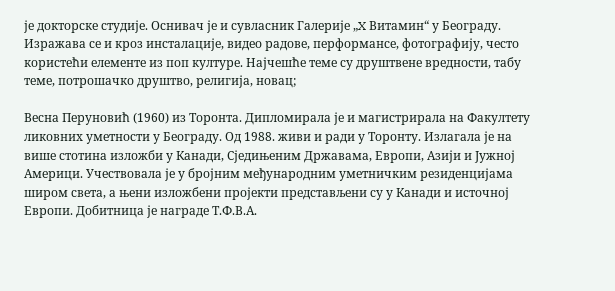је докторске студије. Оснивач је и сувласник Галерије „X Витамин“ у Београду. Изражава се и кроз инсталације, видео радове, перформансе, фотографију, често користећи елементе из поп културе. Најчешће теме су друштвене вредности, табу теме, потрошачко друштво, религија, новац;

Весна Перуновић (1960) из Торонта. Дипломирала је и магистрирала на Факултету ликовних уметности у Београду. Од 1988. живи и ради у Торонту. Излагала је на више стотина изложби у Канади, Сједињеним Државама, Европи, Азији и Јужној Америци. Учествовала је у бројним међународним уметничким резиденцијама широм света, а њени изложбени пројекти представљени су у Канади и источној Европи. Добитница је награде Т.Ф.В.А.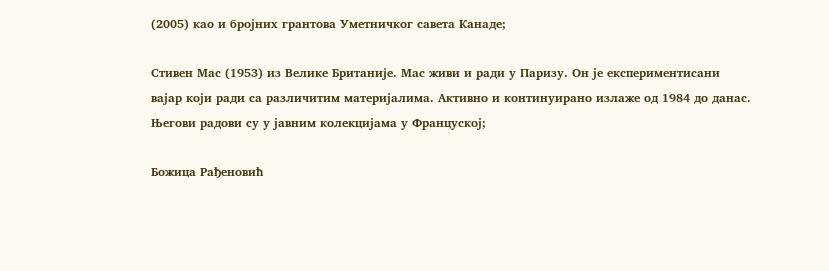(2005) као и бројних грантова Уметничког савета Канаде;

Стивен Мас (1953) из Велике Британије. Мас живи и ради у Паризу. Он је експериментисани вајар који ради са различитим материјалима. Активно и континуирано излаже од 1984 до данас. Његови радови су у јавним колекцијама у Француској;

Божица Рађеновић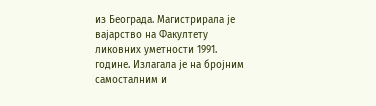из Београда. Магистрирала је вајарство на Факултету ликовних уметности 1991. године. Излагала је на бројним самосталним и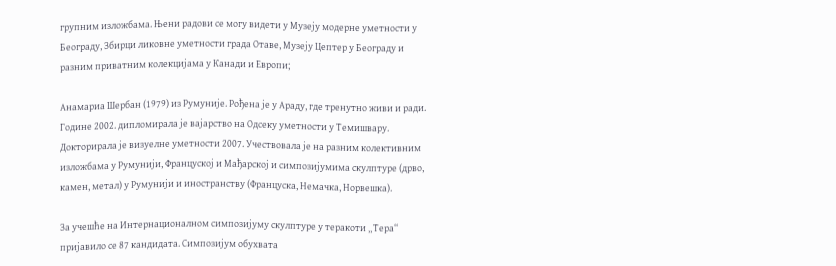групним изложбама. Њени радови се могу видети у Музеју модерне уметности у Београду, Збирци ликовне уметности града Отаве, Музеју Цептер у Београду и разним приватним колекцијама у Канади и Европи;

Анамариа Шербан (1979) из Румуније. Рођена је у Араду, где тренутно живи и ради. Године 2002. дипломирала је вајарство на Одсеку уметности у Темишвару. Докторирала је визуелне уметности 2007. Учествовала је на разним колективним изложбама у Румунији, Француској и Мађарској и симпозијумима скулптуре (дрво, камен, метал) у Румунији и иностранству (Француска, Немачка, Норвешка).

За учешће на Интернационалном симпозијуму скулптуре у теракоти „Тера“ пријавило се 87 кандидата. Симпозијум обухвата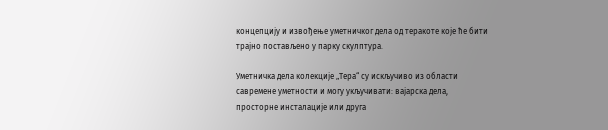концепцију и извођење уметничког дела од теракоте које ће бити трајно постављено у парку скулптура.

Уметничка дела колекције „Тера“ су искључиво из области савремене уметности и могу укључивати: вајарска дела, просторне инсталације или друга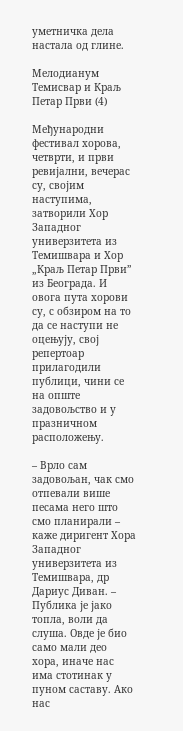уметничка дела настала од глине.

Мелодианум Темисвар и Краљ Петар Први (4)

Међународни фестивал хорова, четврти, и први ревијални, вечерас су, својим наступима, затворили Хор Западног универзитета из Темишвара и Хор „Краљ Петар Први” из Београда. И овога пута хорови су, с обзиром на то да се наступи не оцењују, свој репертоар прилагодили публици, чини се на опште задовољство и у празничном расположењу.

– Врло сам задовољан, чак смо отпевали више песама него што смо планирали – каже диригент Хора Западног универзитета из Темишвара, др Дариус Диван. – Публика је јако топла, воли да слуша. Овде је био само мали део хора, иначе нас има стотинак у пуном саставу. Ако нас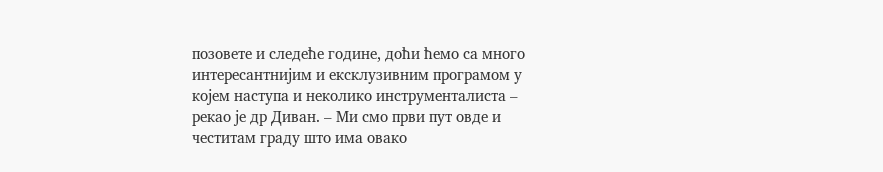позовете и следеће године, доћи ћемо са много интересантнијим и ексклузивним програмом у којем наступа и неколико инструменталиста – рекао је др Диван. – Ми смо први пут овде и честитам граду што има овако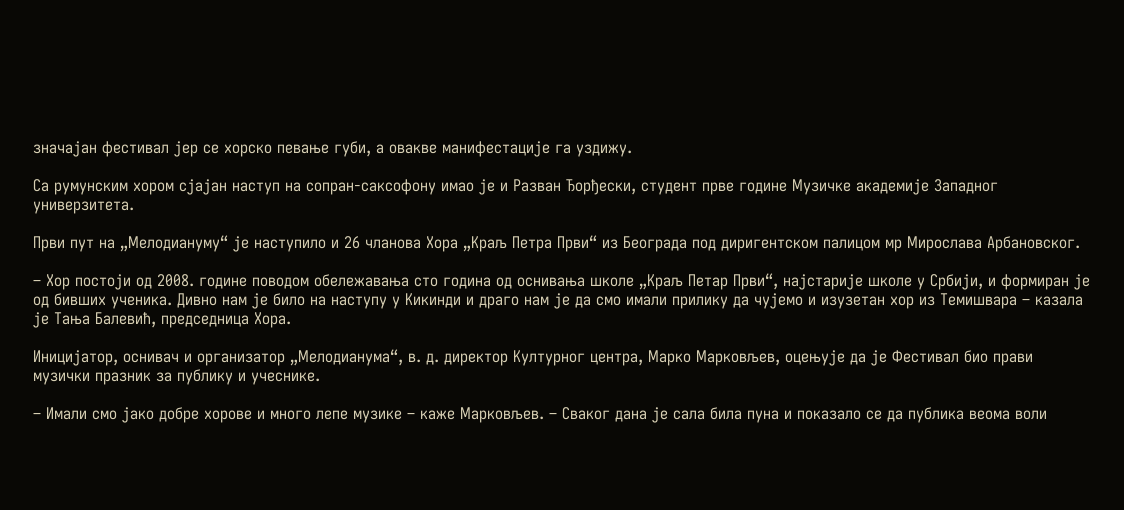значајан фестивал јер се хорско певање губи, а овакве манифестације га уздижу.

Са румунским хором сјајан наступ на сопран-саксофону имао је и Разван Ђорђески, студент прве године Музичке академије Западног универзитета.

Први пут на „Мелодиануму“ је наступило и 26 чланова Хора „Краљ Петра Први“ из Београда под диригентском палицом мр Мирослава Арбановског.

– Хор постоји од 2008. године поводом обележавања сто година од оснивања школе „Краљ Петар Први“, најстарије школе у Србији, и формиран је од бивших ученика. Дивно нам је било на наступу у Кикинди и драго нам је да смо имали прилику да чујемо и изузетан хор из Темишвара – казала је Тања Балевић, председница Хора.

Иницијатор, оснивач и организатор „Мелодианума“, в. д. директор Културног центра, Марко Марковљев, оцењује да је Фестивал био прави музички празник за публику и учеснике.

– Имали смо јако добре хорове и много лепе музике – каже Марковљев. – Сваког дана је сала била пуна и показало се да публика веома воли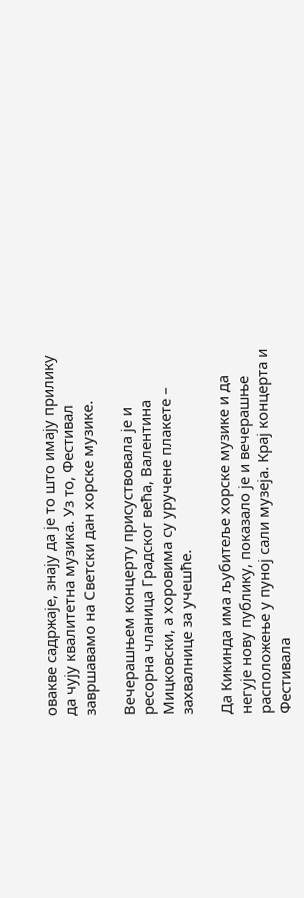овакве садржаје, знају да је то што имају прилику да чују квалитетна музика. Уз то, Фестивал завршавамо на Светски дан хорске музике.

Вечерашњем концерту присуствовала је и ресорна чланица Градског већа, Валентина Мицковски, а хоровима су уручене плакете – захвалнице за учешће.

Да Кикинда има љубитеље хорске музике и да негује нову публику, показало је и вечерашње расположење у пуној сали музеја. Крај концерта и Фестивала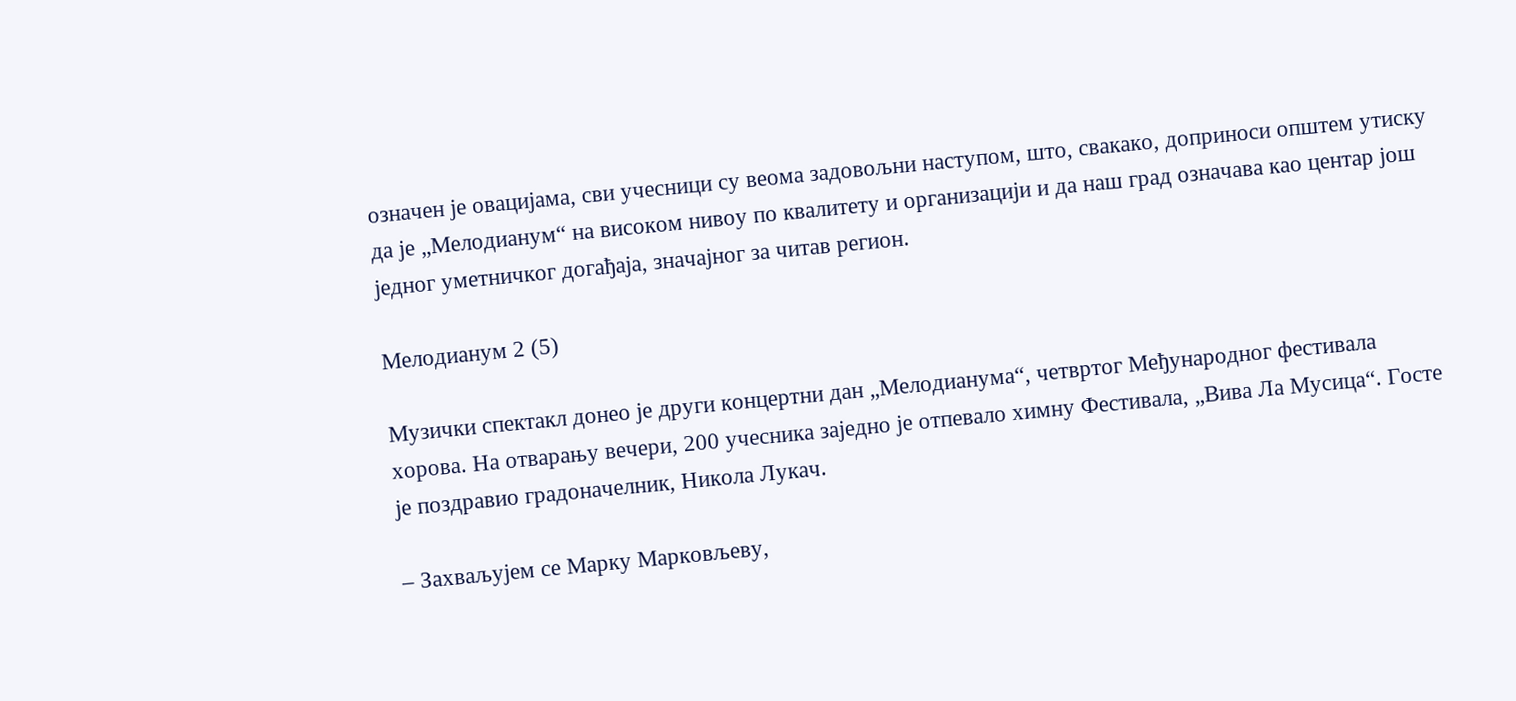означен је овацијама, сви учесници су веома задовољни наступом, што, свакако, доприноси општем утиску да је „Мелодианум“ на високом нивоу по квалитету и организацији и да наш град означава као центар још једног уметничког догађаја, значајног за читав регион.

Мелодианум 2 (5)

Музички спектакл донео је други концертни дан „Мелодианума“, четвртог Међународног фестивала хорова. На отварању вечери, 200 учесника заједно је отпевало химну Фестивала, „Вива Ла Мусица“. Госте је поздравио градоначелник, Никола Лукач.

– Захваљујем се Марку Марковљеву,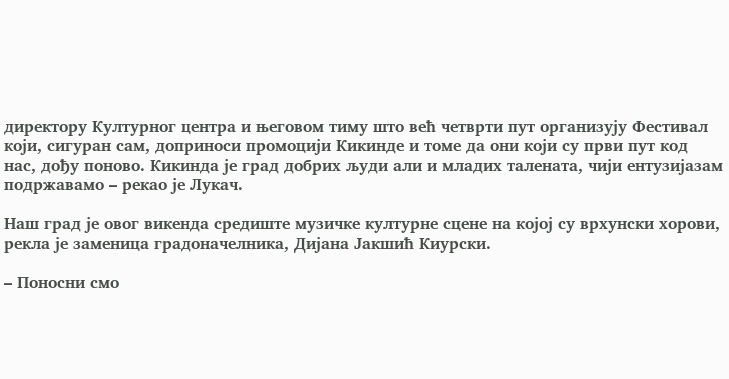директору Културног центра и његовом тиму што већ четврти пут организују Фестивал који, сигуран сам, доприноси промоцији Кикинде и томе да они који су први пут код нас, дођу поново. Кикинда је град добрих људи али и младих талената, чији ентузијазам подржавамо – рекао је Лукач.

Наш град је овог викенда средиште музичке културне сцене на којој су врхунски хорови, рекла је заменица градоначелника, Дијана Јакшић Киурски.

– Поносни смо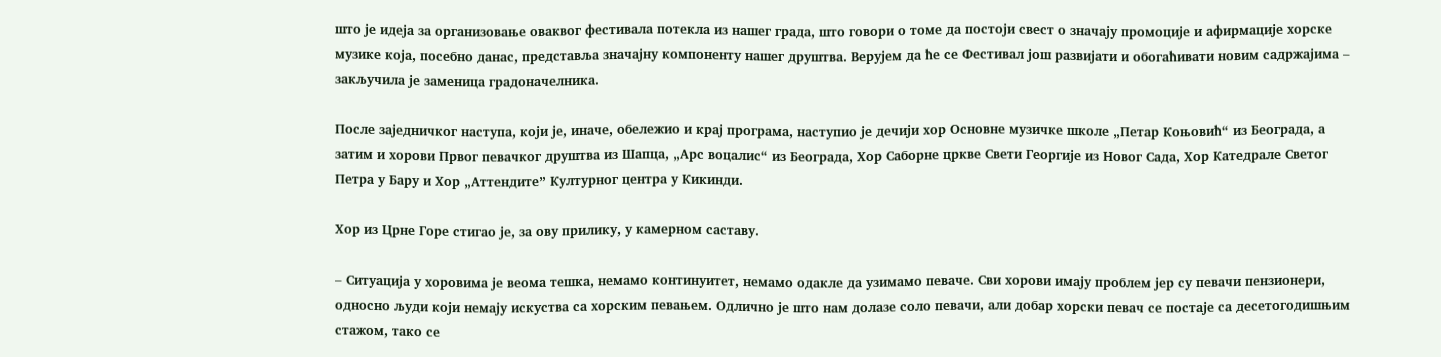што је идеја за организовање оваквог фестивала потекла из нашег града, што говори о томе да постоји свест о значају промоције и афирмације хорске музике која, посебно данас, представља значајну компоненту нашег друштва. Верујем да ће се Фестивал још развијати и обогаћивати новим садржајима – закључила је заменица градоначелника.

После заједничког наступа, који је, иначе, обележио и крај програма, наступио је дечији хор Основне музичке школе „Петар Коњовић“ из Београда, а затим и хорови Првог певачког друштва из Шапца, „Арс воцалис“ из Београда, Хор Саборне цркве Свети Георгије из Новог Сада, Хор Катедрале Светог Петра у Бару и Хор „Аттендите” Културног центра у Кикинди.

Хор из Црне Горе стигао је, за ову прилику, у камерном саставу.

– Ситуација у хоровима је веома тешка, немамо континуитет, немамо одакле да узимамо певаче. Сви хорови имају проблем јер су певачи пензионери, односно људи који немају искуства са хорским певањем. Одлично је што нам долазе соло певачи, али добар хорски певач се постаје са десетогодишњим стажом, тако се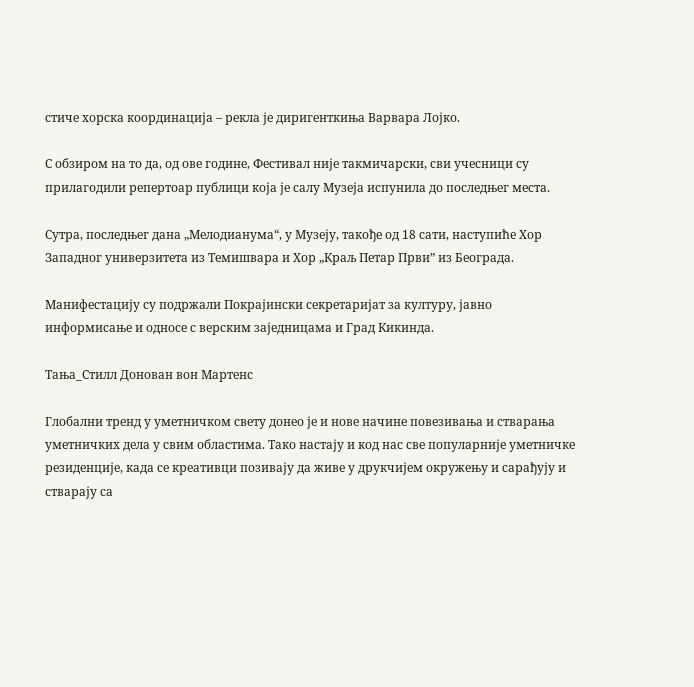стиче хорска координација – рекла је диригенткиња Варвара Лојко.

С обзиром на то да, од ове године, Фестивал није такмичарски, сви учесници су прилагодили репертоар публици која је салу Музеја испунила до последњег места.

Сутра, последњег дана „Мелодианума“, у Музеју, такође од 18 сати, наступиће Хор Западног универзитета из Темишвара и Хор „Краљ Петар Први” из Београда.

Манифестацију су подржали Покрајински секретаријат за културу, јавно информисање и односе с верским заједницама и Град Кикинда.

Тања_Стилл Донован вон Мартенс

Глобални тренд у уметничком свету донео је и нове начине повезивања и стварања уметничких дела у свим областима. Тако настају и код нас све популарније уметничке резиденције, када се креативци позивају да живе у друкчијем окружењу и сарађују и стварају са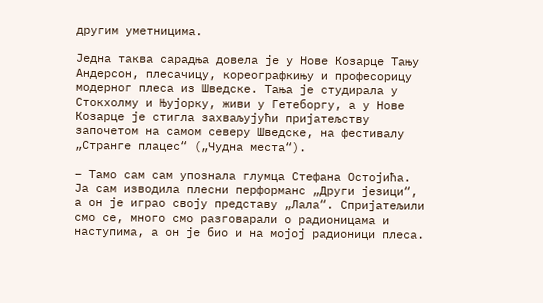другим уметницима.

Једна таква сарадња довела је у Нове Козарце Тању Андерсон, плесачицу, кореографкињу и професорицу модерног плеса из Шведске. Тања је студирала у Стокхолму и Њујорку, живи у Гетеборгу, а у Нове Козарце је стигла захваљујући пријатељству започетом на самом северу Шведске, на фестивалу „Странге плацес“ („Чудна места“).

– Тамо сам сам упознала глумца Стефана Остојића. Ја сам изводила плесни перформанс „Други језици“, а он је играо своју представу „Лала“. Спријатељили смо се, много смо разговарали о радионицама и наступима, а он је био и на мојој радионици плеса.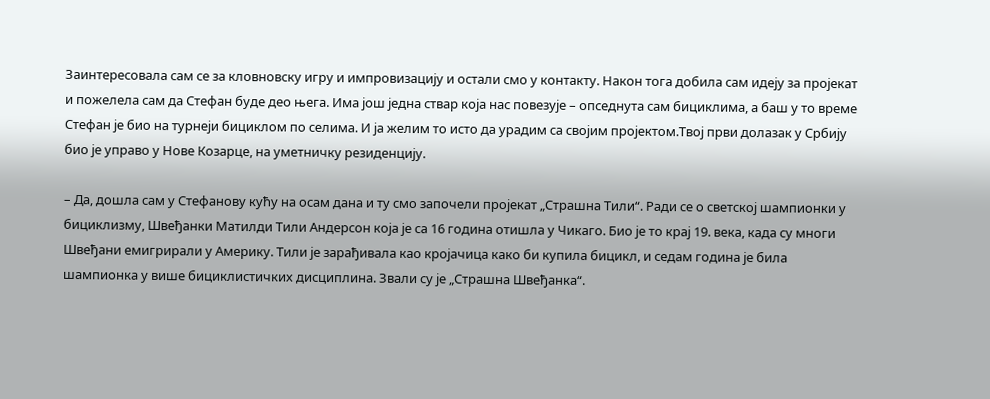Заинтересовала сам се за кловновску игру и импровизацију и остали смо у контакту. Након тога добила сам идеју за пројекат и пожелела сам да Стефан буде део њега. Има још једна ствар која нас повезује – опседнута сам бициклима, а баш у то време Стефан је био на турнеји бициклом по селима. И ја желим то исто да урадим са својим пројектом.Твој први долазак у Србију био је управо у Нове Козарце, на уметничку резиденцију.

– Да, дошла сам у Стефанову кућу на осам дана и ту смо започели пројекат „Страшна Тили“. Ради се о светској шампионки у бициклизму, Швеђанки Матилди Тили Андерсон која је са 16 година отишла у Чикаго. Био је то крај 19. века, када су многи Швеђани емигрирали у Америку. Тили је зарађивала као кројачица како би купила бицикл, и седам година је била шампионка у више бициклистичких дисциплина. Звали су је „Страшна Швеђанка“.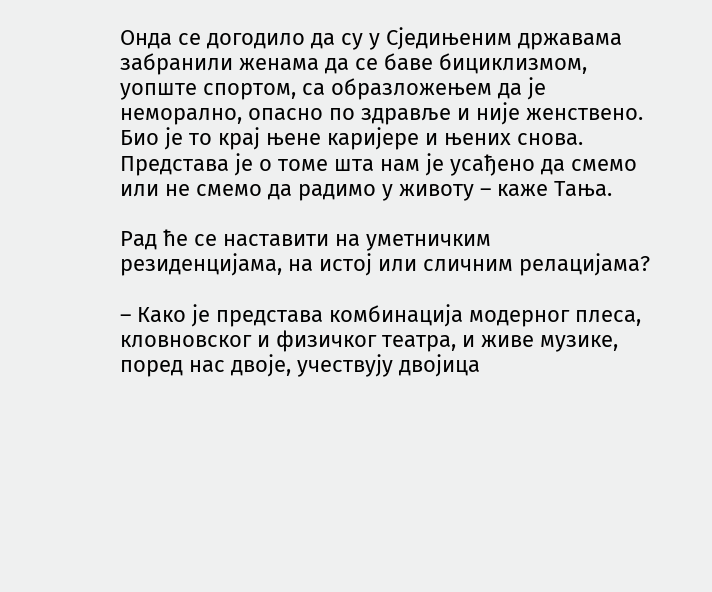Онда се догодило да су у Сједињеним државама забранили женама да се баве бициклизмом, уопште спортом, са образложењем да је неморално, опасно по здравље и није женствено. Био је то крај њене каријере и њених снова. Представа је о томе шта нам је усађено да смемо или не смемо да радимо у животу – каже Тања.

Рад ће се наставити на уметничким резиденцијама, на истој или сличним релацијама?

– Како је представа комбинација модерног плеса, кловновског и физичког театра, и живе музике, поред нас двоје, учествују двојица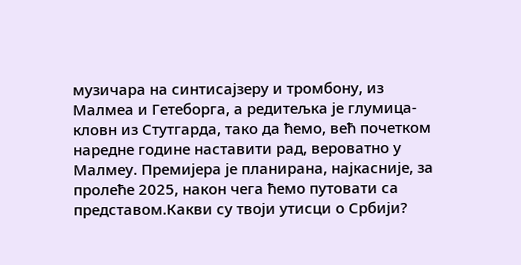музичара на синтисајзеру и тромбону, из Малмеа и Гетеборга, а редитељка је глумица-кловн из Стутгарда, тако да ћемо, већ почетком наредне године наставити рад, вероватно у Малмеу. Премијера је планирана, најкасније, за пролеће 2025, након чега ћемо путовати са представом.Какви су твоји утисци о Србији?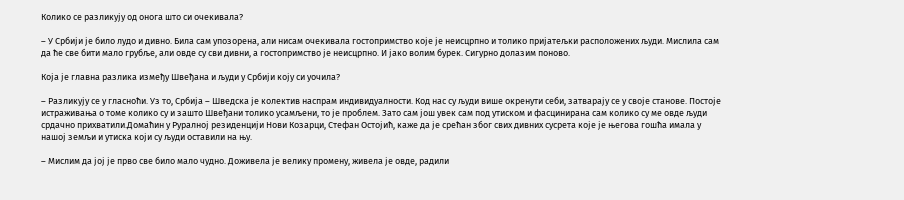Колико се разликују од онога што си очекивала?

– У Србији је било лудо и дивно. Била сам упозорена, али нисам очекивала гостопримство које је неисцрпно и толико пријатељки расположених људи. Мислила сам да ће све бити мало грубље, али овде су сви дивни, а гостопримство је неисцрпно. И јако волим бурек. Сигурно долазим поново.

Која је главна разлика између Швеђана и људи у Србији коју си уочила?

– Разликују се у гласноћи. Уз то, Србија – Шведска је колектив наспрам индивидуалности. Код нас су људи више окренути себи, затварају се у своје станове. Постоје истраживања о томе колико су и зашто Швеђани толико усамљени, то је проблем. Зато сам још увек сам под утиском и фасцинирана сам колико су ме овде људи срдачно прихватили.Домаћин у Руралној резиденцији Нови Козарци, Стефан Остојић, каже да је срећан због свих дивних сусрета које је његова гошћа имала у нашој земљи и утиска који су људи оставили на њу.

– Мислим да јој је прво све било мало чудно. Доживела је велику промену, живела је овде, радили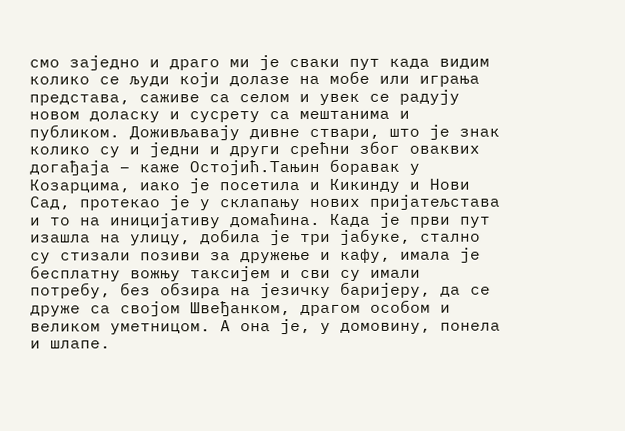смо заједно и драго ми је сваки пут када видим колико се људи који долазе на мобе или играња представа, саживе са селом и увек се радују новом доласку и сусрету са мештанима и публиком. Доживљавају дивне ствари, што је знак колико су и једни и други срећни због оваквих догађаја – каже Остојић.Тањин боравак у Козарцима, иако је посетила и Кикинду и Нови Сад, протекао је у склапању нових пријатељстава и то на иницијативу домаћина. Када је први пут изашла на улицу, добила је три јабуке, стално су стизали позиви за дружење и кафу, имала је бесплатну вожњу таксијем и сви су имали потребу, без обзира на језичку баријеру, да се друже са својом Швеђанком, драгом особом и великом уметницом. А она је, у домовину, понела и шлапе.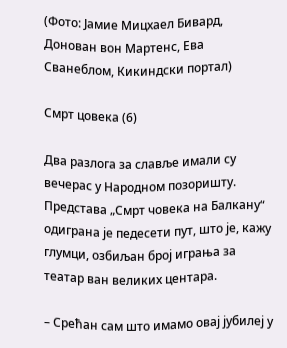(Фото: Јамие Мицхаел Бивард, Донован вон Мартенс, Ева Сванеблом, Кикиндски портал)

Смрт цовека (6)

Два разлога за славље имали су вечерас у Народном позоришту. Представа „Смрт човека на Балкану“ одиграна је педесети пут, што је, кажу глумци, озбиљан број играња за театар ван великих центара.

– Срећан сам што имамо овај јубилеј у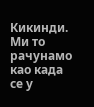Кикинди. Ми то рачунамо као када се у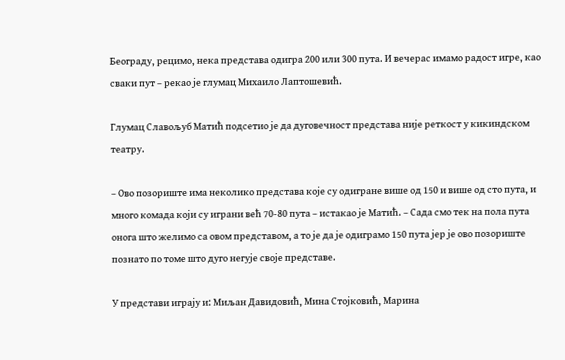Београду, рецимо, нека представа одигра 200 или 300 пута. И вечерас имамо радост игре, као сваки пут – рекао је глумац Михаило Лаптошевић.

Глумац Славољуб Матић подсетио је да дуговечност представа није реткост у кикиндском театру.

– Ово позориште има неколико представа које су одигране више од 150 и више од сто пута, и много комада који су играни већ 70-80 пута – истакао је Матић. – Сада смо тек на пола пута онога што желимо са овом представом, а то је да је одиграмо 150 пута јер је ово позориште познато по томе што дуго негује своје представе.

У представи играју и: Миљан Давидовић, Мина Стојковић, Марина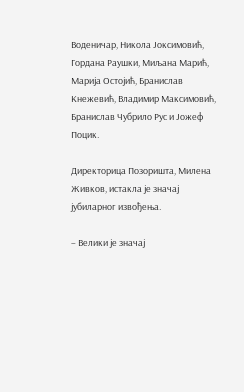Воденичар, Никола Јоксимовић, Гордана Раушки, Миљана Марић, Марија Остојић, Бранислав Кнежевић, Владимир Максимовић, Бранислав Чубрило Рус и Јожеф Поцик.

Директорица Позоришта, Милена Живков, истакла је значај јубиларног извођења.

– Велики је значај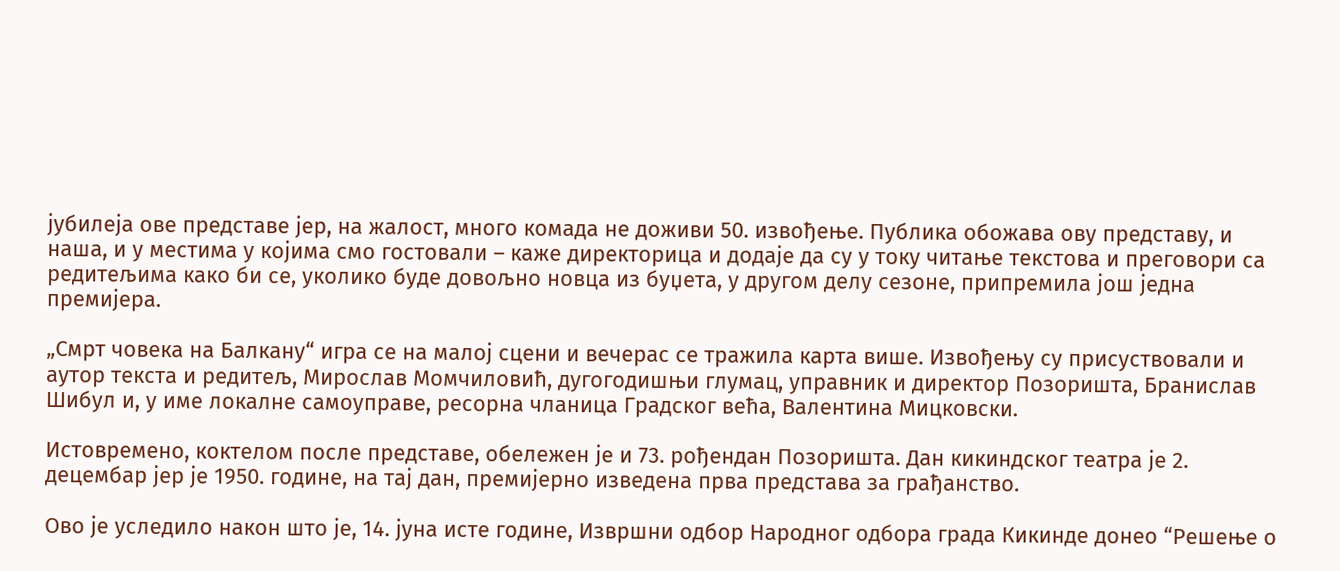јубилеја ове представе јер, на жалост, много комада не доживи 50. извођење. Публика обожава ову представу, и наша, и у местима у којима смо гостовали – каже директорица и додаје да су у току читање текстова и преговори са редитељима како би се, уколико буде довољно новца из буџета, у другом делу сезоне, припремила још једна премијера.

„Смрт човека на Балкану“ игра се на малој сцени и вечерас се тражила карта више. Извођењу су присуствовали и аутор текста и редитељ, Мирослав Момчиловић, дугогодишњи глумац, управник и директор Позоришта, Бранислав Шибул и, у име локалне самоуправе, ресорна чланица Градског већа, Валентина Мицковски.

Истовремено, коктелом после представе, обележен је и 73. рођендан Позоришта. Дан кикиндског театра је 2. децембар јер је 1950. године, на тај дан, премијерно изведена прва представа за грађанство.

Ово је уследило након што је, 14. јуна исте године, Извршни одбор Народног одбора града Кикинде донео “Решење о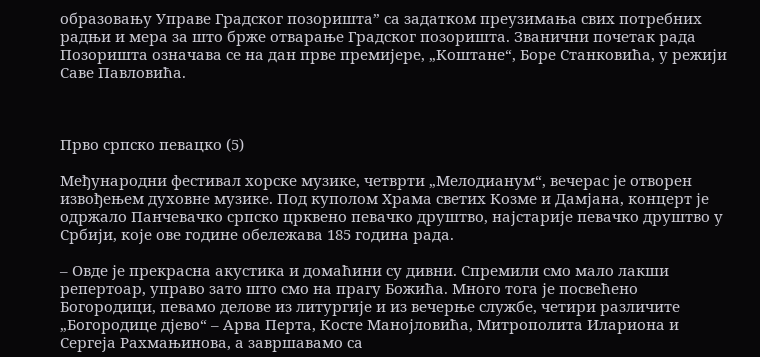образовању Управе Градског позоришта” са задатком преузимања свих потребних радњи и мера за што брже отварање Градског позоришта. Званични почетак рада Позоришта означава се на дан прве премијере, „Коштане“, Боре Станковића, у режији Саве Павловића.



Прво српско певацко (5)

Међународни фестивал хорске музике, четврти „Мелодианум“, вечерас је отворен извођењем духовне музике. Под куполом Храма светих Козме и Дамјана, концерт је одржало Панчевачко српско црквено певачко друштво, најстарије певачко друштво у Србији, које ове године обележава 185 година рада.

– Овде је прекрасна акустика и домаћини су дивни. Спремили смо мало лакши репертоар, управо зато што смо на прагу Божића. Много тога је посвећено Богородици, певамо делове из литургије и из вечерње службе, четири различите „Богородице дјево“ – Арва Перта, Косте Манојловића, Митрополита Илариона и Сергеја Рахмањинова, а завршавамо са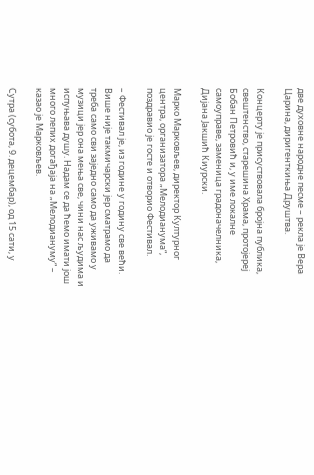две духовне народне песме – рекла је Вера Царина, диригенткиња Друштва.

Концерту је присуствовала бројна публика, свештенство, старешина Храма, протојереј Бобан Петровић и, у име локалне самоуправе, заменица градоначелника, Дијана Јакшић Киурски.

Марко Марковљев, директор Културног центра, организатора „Мелодианума“, поздравио је госте и отворио Фестивал.

– Фестивал је, из године у годину све већи. Више није такмичарски јер сматрамо да треба само сви заједно само да уживамо у музици јер она мења све, чини нас људима и испуњава душу. Надам се да ћемо имати још много лепих догађаја на „Мелодиануму“ – казао је Марковљев.

Сутра (субота, 9. децембар), од 15 сати, у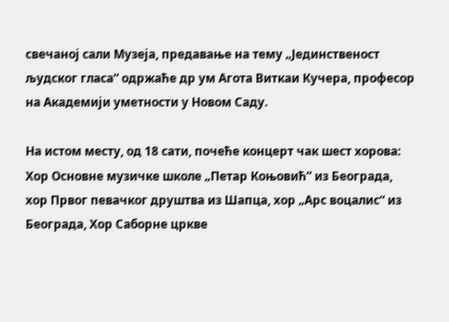свечаној сали Музеја, предавање на тему „Јединственост људског гласа“ одржаће др ум Агота Виткаи Кучера, професор на Академији уметности у Новом Саду.

На истом месту, од 18 сати, почеће концерт чак шест хорова: Хор Основне музичке школе „Петар Коњовић” из Београда, хор Првог певачког друштва из Шапца, хор „Арс воцалис“ из Београда, Хор Саборне цркве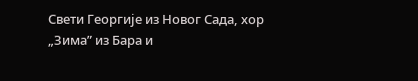Свети Георгије из Новог Сада, хор „Зима” из Бара и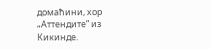домаћини, хор „Аттендите” из Кикинде.